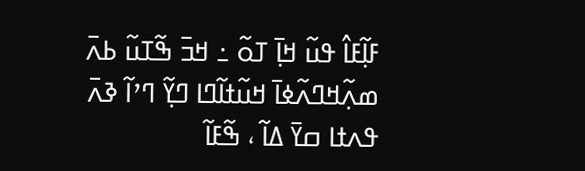ߓߊ߲߬ߓߊ߮ ߟߎ߬ ߞߊ߲߫ ߠߋ߬ ߸ ߞߏ߫ ߒ߬ߠߎ߬ ߕߍ߫ ߘߍ߲߬ߞߣߍ߬ߦߊ߫ ߞߎ߬ߙߊ߬ߣߊ ߣߌ߲߬ ߣߴߊ߬ ߢߍ߫ ߟߍߙߊ ߛߌ߫ ߡߊ߬ ، ߒ߬ߓߊ߬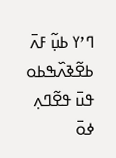ߣߴߌ ߕߎ߲߬ ߓߍ߫ ߕߐ߬ߢߍ߰ߒߕߋ ߟߎ߫ ߟߐ߬ߣߍ߲ ߦߋ߫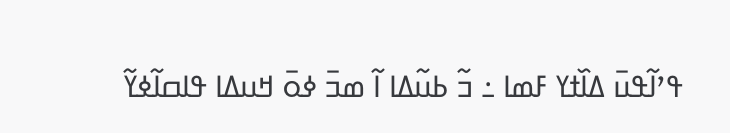ߟߴߊ߬ߟߎ߫ ߡߊ߰ߙߌ ߓߘߊ ߸ ߏ߬ ߕߎ߬ߡߊ ߊ߬ ߘߏ߫ ߦߋ߫ ߞߎߡߊ ߟߊߛߊ߬ߦߌ߬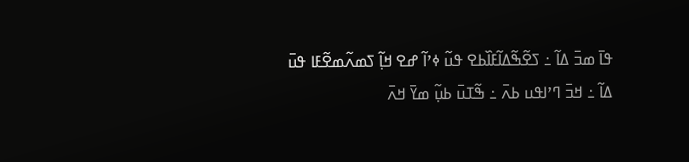ߟߊ߫ ߘߏ߫ ߡߊ߬ ߸ ߖߐ߬ߒ߬ߡߊ߬ߓߊ߰ߕߐ ߟߎ߬ ߦߴߊ߬ ߝߐ ߞߊ߲߬ ߖߘߍ߬ߘߐ߬ߓߊ ߟߎ߫ ߡߊ߬ ߸ ߞߏ߫ ߣߴߊߟߎ ߕߍ߫ ߸ ߒ߬ߠߎ߫ ߕߎ߲߬ ߘߌ߫ ߞߍ߫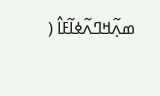ߘߍ߲߬ߞߣߍ߬ߦߊ߬ߓߊ߮ (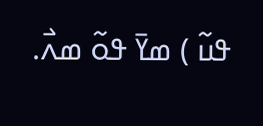ߟߎ߬ ) ߘߌ߫ ߟߋ߬ ߘߍ߯.